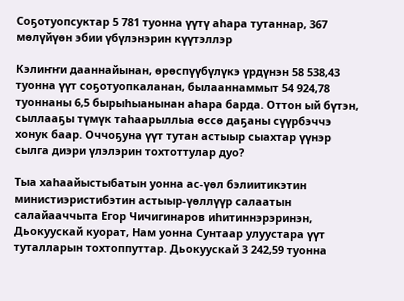Соҕотуопсуктар 5 781 туонна үүтү аһара тутаннар, 367 мөлүйүөн эбии үбүлэнэрин күүтэллэр

Кэлиҥҥи дааннайынан, өрөспүүбүлүкэ үрдүнэн 58 538,43 туонна үүт соҕотуопкаланан, былааннаммыт 54 924,78 туоннаны 6,5 бырыһыанынан аһара барда. Оттон ый бүтэн, сыллааҕы түмүк таһаарыллыа өссө даҕаны сүүрбэччэ хонук баар. Оччоҕуна үүт тутан астыыр сыахтар үүнэр сылга диэри үлэлэрин тохтоттулар дуо?

Тыа хаһаайыстыбатын уонна ас-үөл бэлиитикэтин министиэристибэтин астыыр-үөллүүр салаатын салайааччыта Егор Чичигинаров иһитиннэрэринэн, Дьокуускай куорат, Нам уонна Сунтаар улуустара үүт туталларын тохтоппуттар. Дьокуускай 3 242,59 туонна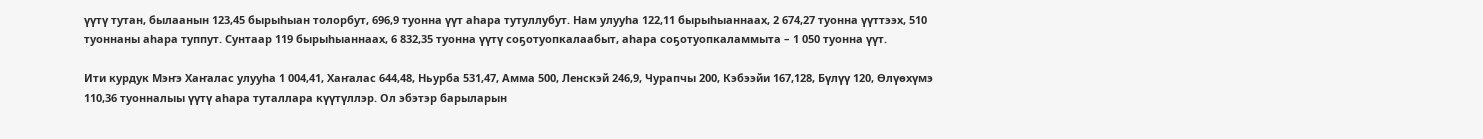үүтү тутан, былаанын 123,45 бырыһыан толорбут, 696,9 туонна үүт аһара тутуллубут. Нам улууһа 122,11 бырыһыаннаах, 2 674,27 туонна үүттээх, 510 туоннаны аһара туппут. Сунтаар 119 бырыһыаннаах, 6 832,35 туонна үүтү соҕотуопкалаабыт, аһара соҕотуопкаламмыта – 1 050 туонна үүт.

Ити курдук Мэҥэ Хаҥалас улууһа 1 004,41, Хаҥалас 644,48, Ньурба 531,47, Амма 500, Ленскэй 246,9, Чурапчы 200, Кэбээйи 167,128, Бүлүү 120, Өлүөхүмэ 110,36 туонналыы үүтү аһара туталлара күүтүллэр. Ол эбэтэр барыларын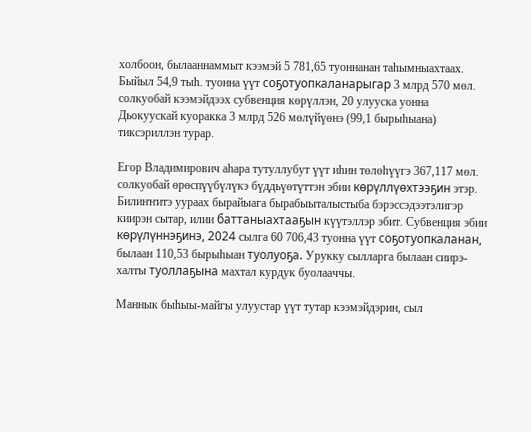холбоон, былааннаммыт кээмэй 5 781,65 туоннанан таһымныахтаах. Быйыл 54,9 тыһ. туонна үүт соҕотуопкаланарыгар 3 млрд 570 мөл. солкуобай кээмэйдээх субвенция көрүллэн, 20 улууска уонна Дьокуускай куоракка 3 млрд 526 мөлүйүөнэ (99,1 бырыһыана) тиксэриллэн турар.

Егор Владимирович аһара тутуллубут үүт иһин төлөһүүгэ 367,117 мөл. солкуобай өрөспүүбүлүкэ бүддьүөтүттэн эбии көрүллүөхтээҕин этэр. Билиҥҥитэ уураах бырайыага бырабыыталыстыба бэрэссэдээтэлигэр киирэн сытар, илии баттаныахтааҕын күүтэллэр эбит. Субвенция эбии көрүлүннэҕинэ, 2024 сылга 60 706,43 туонна үүт соҕотуопкаланан, былаан 110,53 бырыһыан туолуоҕа. Урукку сылларга былаан сиирэ-халты туоллаҕына махтал курдук буолааччы.

Маннык быһыы-майгы улуустар үүт тутар кээмэйдэрин, сыл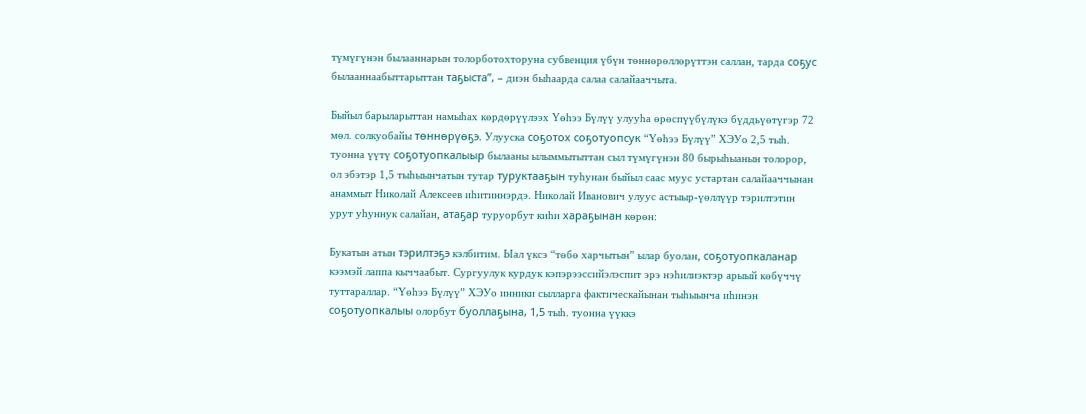түмүгүнэн былааннарын толорботохторуна субвенция үбүн төннөрөллөрүттэн саллан, тарда соҕус былааннаабыттарыттан таҕыста”, – диэн быһаарда салаа салайааччыта.

Быйыл барыларыттан намыһах көрдөрүүлээх Үөһээ Бүлүү улууһа өрөспүүбүлүкэ бүддьүөтүгэр 72 мөл. солкуобайы төннөрүөҕэ. Улууска соҕотох соҕотуопсук “Үөһээ Бүлүү” ХЭУо 2,5 тыһ. туонна үүтү соҕотуопкалыыр былааны ылыммытыттан сыл түмүгүнэн 80 бырыһыанын толорор, ол эбэтэр 1,5 тыһыынчатын тутар туруктааҕын туһунан быйыл саас муус устартан салайааччынан анаммыт Николай Алексеев иһитиннэрдэ. Николай Иванович улуус астыыр-үөллүүр тэрилтэтин урут уһуннук салайан, атаҕар туруорбут киһи хараҕынан көрөн:

Букатын атын тэрилтэҕэ кэлбитим. Ыал үксэ “төбө харчытын” ылар буолан, соҕотуопкаланар кээмэй лаппа кыччаабыт. Сургуулук курдук кэпэрээссийэлэспит эрэ нэһилиэктэр арыый көбүччү туттараллар. “Үөһээ Бүлүү” ХЭУо инники сылларга фактическайынан тыһыынча иһинэн соҕотуопкалыы олорбут буоллаҕына, 1,5 тыһ. туонна үүккэ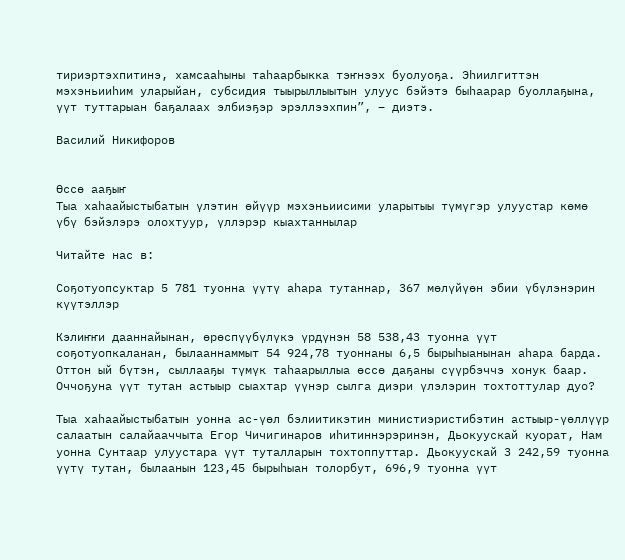тириэртэхпитинэ, хамсааһыны таһаарбыкка тэҥнээх буолуоҕа. Эһиилгиттэн мэхэньииһим уларыйан, субсидия тыырыллыытын улуус бэйэтэ быһаарар буоллаҕына, үүт туттарыан баҕалаах элбиэҕэр эрэллээхпин”, – диэтэ.

Василий Никифоров


Өссө ааҕыҥ
Тыа хаһаайыстыбатын үлэтин өйүүр мэхэньиисими уларытыы түмүгэр улуустар көмө үбү бэйэлэрэ олохтуур, үллэрэр кыахтаннылар

Читайте нас в:

Соҕотуопсуктар 5 781 туонна үүтү аһара тутаннар, 367 мөлүйүөн эбии үбүлэнэрин күүтэллэр

Кэлиҥҥи дааннайынан, өрөспүүбүлүкэ үрдүнэн 58 538,43 туонна үүт соҕотуопкаланан, былааннаммыт 54 924,78 туоннаны 6,5 бырыһыанынан аһара барда. Оттон ый бүтэн, сыллааҕы түмүк таһаарыллыа өссө даҕаны сүүрбэччэ хонук баар. Оччоҕуна үүт тутан астыыр сыахтар үүнэр сылга диэри үлэлэрин тохтоттулар дуо?

Тыа хаһаайыстыбатын уонна ас-үөл бэлиитикэтин министиэристибэтин астыыр-үөллүүр салаатын салайааччыта Егор Чичигинаров иһитиннэрэринэн, Дьокуускай куорат, Нам уонна Сунтаар улуустара үүт туталларын тохтоппуттар. Дьокуускай 3 242,59 туонна үүтү тутан, былаанын 123,45 бырыһыан толорбут, 696,9 туонна үүт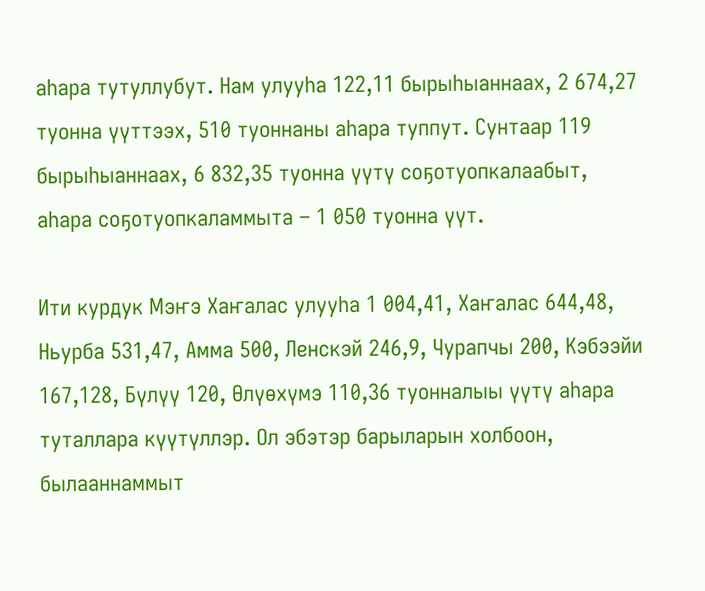аһара тутуллубут. Нам улууһа 122,11 бырыһыаннаах, 2 674,27 туонна үүттээх, 510 туоннаны аһара туппут. Сунтаар 119 бырыһыаннаах, 6 832,35 туонна үүтү соҕотуопкалаабыт, аһара соҕотуопкаламмыта – 1 050 туонна үүт.

Ити курдук Мэҥэ Хаҥалас улууһа 1 004,41, Хаҥалас 644,48, Ньурба 531,47, Амма 500, Ленскэй 246,9, Чурапчы 200, Кэбээйи 167,128, Бүлүү 120, Өлүөхүмэ 110,36 туонналыы үүтү аһара туталлара күүтүллэр. Ол эбэтэр барыларын холбоон, былааннаммыт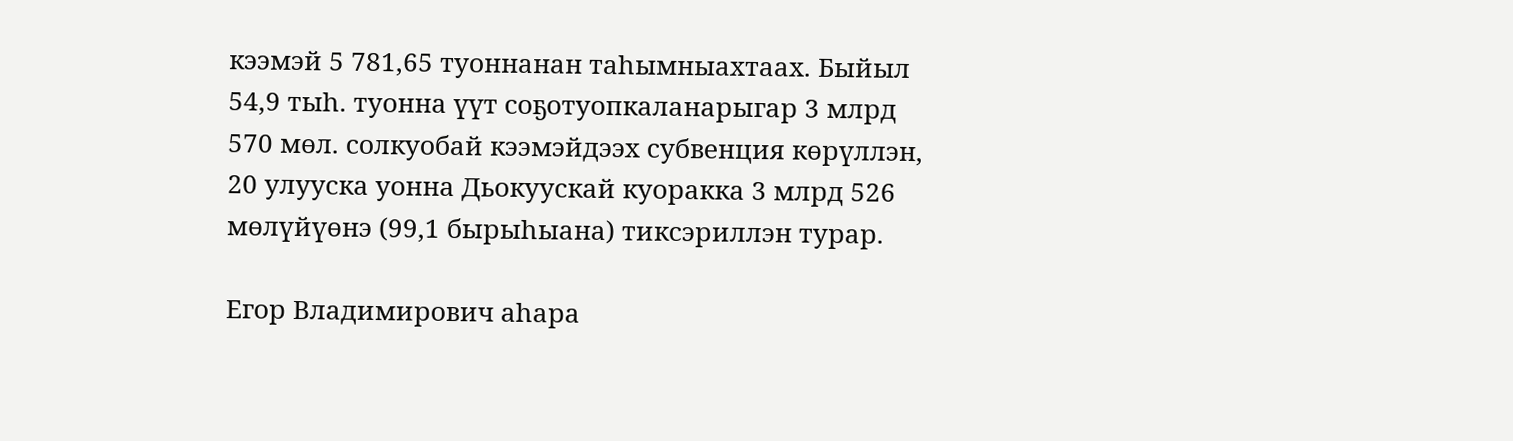кээмэй 5 781,65 туоннанан таһымныахтаах. Быйыл 54,9 тыһ. туонна үүт соҕотуопкаланарыгар 3 млрд 570 мөл. солкуобай кээмэйдээх субвенция көрүллэн, 20 улууска уонна Дьокуускай куоракка 3 млрд 526 мөлүйүөнэ (99,1 бырыһыана) тиксэриллэн турар.

Егор Владимирович аһара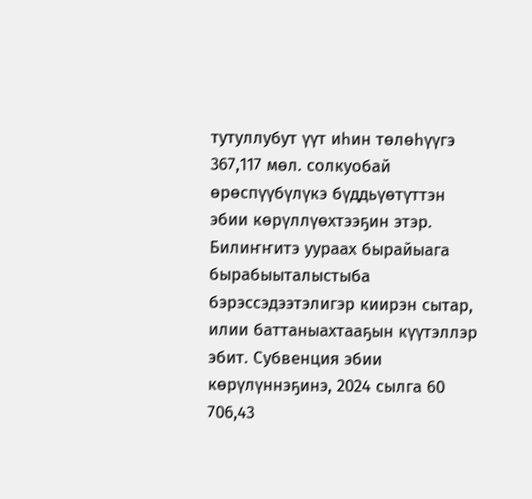тутуллубут үүт иһин төлөһүүгэ 367,117 мөл. солкуобай өрөспүүбүлүкэ бүддьүөтүттэн эбии көрүллүөхтээҕин этэр. Билиҥҥитэ уураах бырайыага бырабыыталыстыба бэрэссэдээтэлигэр киирэн сытар, илии баттаныахтааҕын күүтэллэр эбит. Субвенция эбии көрүлүннэҕинэ, 2024 сылга 60 706,43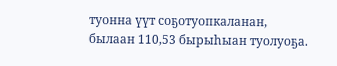туонна үүт соҕотуопкаланан, былаан 110,53 бырыһыан туолуоҕа.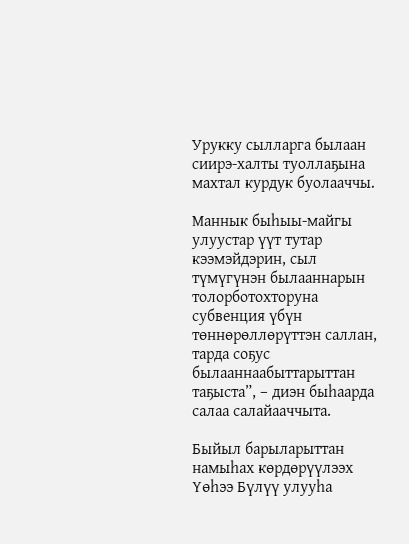Урукку сылларга былаан сиирэ-халты туоллаҕына махтал курдук буолааччы.

Маннык быһыы-майгы улуустар үүт тутар кээмэйдэрин, сыл түмүгүнэн былааннарын толорботохторуна субвенция үбүн төннөрөллөрүттэн саллан, тарда соҕус былааннаабыттарыттан таҕыста”, – диэн быһаарда салаа салайааччыта.

Быйыл барыларыттан намыһах көрдөрүүлээх Үөһээ Бүлүү улууһа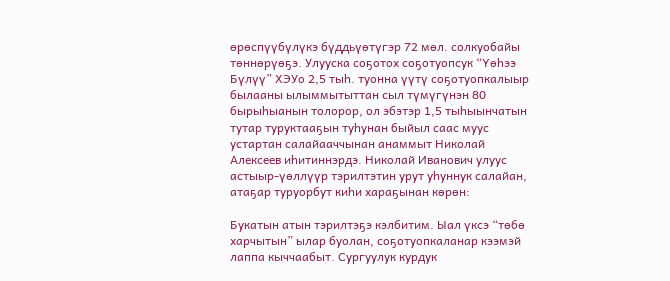өрөспүүбүлүкэ бүддьүөтүгэр 72 мөл. солкуобайы төннөрүөҕэ. Улууска соҕотох соҕотуопсук “Үөһээ Бүлүү” ХЭУо 2,5 тыһ. туонна үүтү соҕотуопкалыыр былааны ылыммытыттан сыл түмүгүнэн 80 бырыһыанын толорор, ол эбэтэр 1,5 тыһыынчатын тутар туруктааҕын туһунан быйыл саас муус устартан салайааччынан анаммыт Николай Алексеев иһитиннэрдэ. Николай Иванович улуус астыыр-үөллүүр тэрилтэтин урут уһуннук салайан, атаҕар туруорбут киһи хараҕынан көрөн:

Букатын атын тэрилтэҕэ кэлбитим. Ыал үксэ “төбө харчытын” ылар буолан, соҕотуопкаланар кээмэй лаппа кыччаабыт. Сургуулук курдук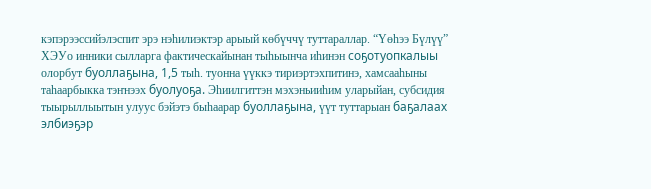кэпэрээссийэлэспит эрэ нэһилиэктэр арыый көбүччү туттараллар. “Үөһээ Бүлүү” ХЭУо инники сылларга фактическайынан тыһыынча иһинэн соҕотуопкалыы олорбут буоллаҕына, 1,5 тыһ. туонна үүккэ тириэртэхпитинэ, хамсааһыны таһаарбыкка тэҥнээх буолуоҕа. Эһиилгиттэн мэхэньииһим уларыйан, субсидия тыырыллыытын улуус бэйэтэ быһаарар буоллаҕына, үүт туттарыан баҕалаах элбиэҕэр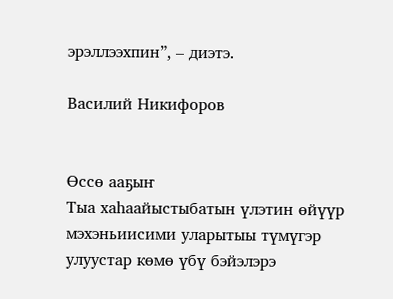эрэллээхпин”, – диэтэ.

Василий Никифоров


Өссө ааҕыҥ
Тыа хаһаайыстыбатын үлэтин өйүүр мэхэньиисими уларытыы түмүгэр улуустар көмө үбү бэйэлэрэ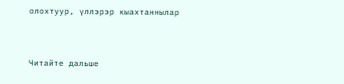олохтуур, үллэрэр кыахтаннылар


Читайте дальше